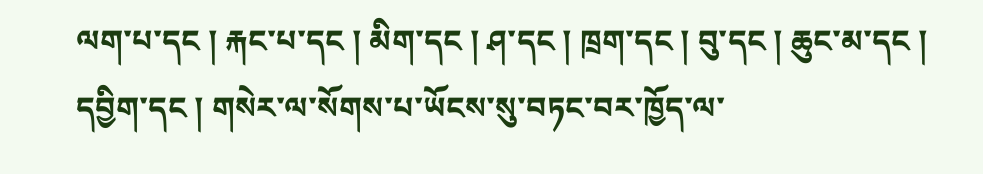ལག་པ་དང ། རྐང་པ་དང ། མིག་དང ། ཤ་དང ། ཁྲག་དང ། བུ་དང ། ཆུང་མ་དང ། དབྱིག་དང ། གསེར་ལ་སོགས་པ་ཡོངས་སུ་བཏང་བར་ཁྱོད་ལ་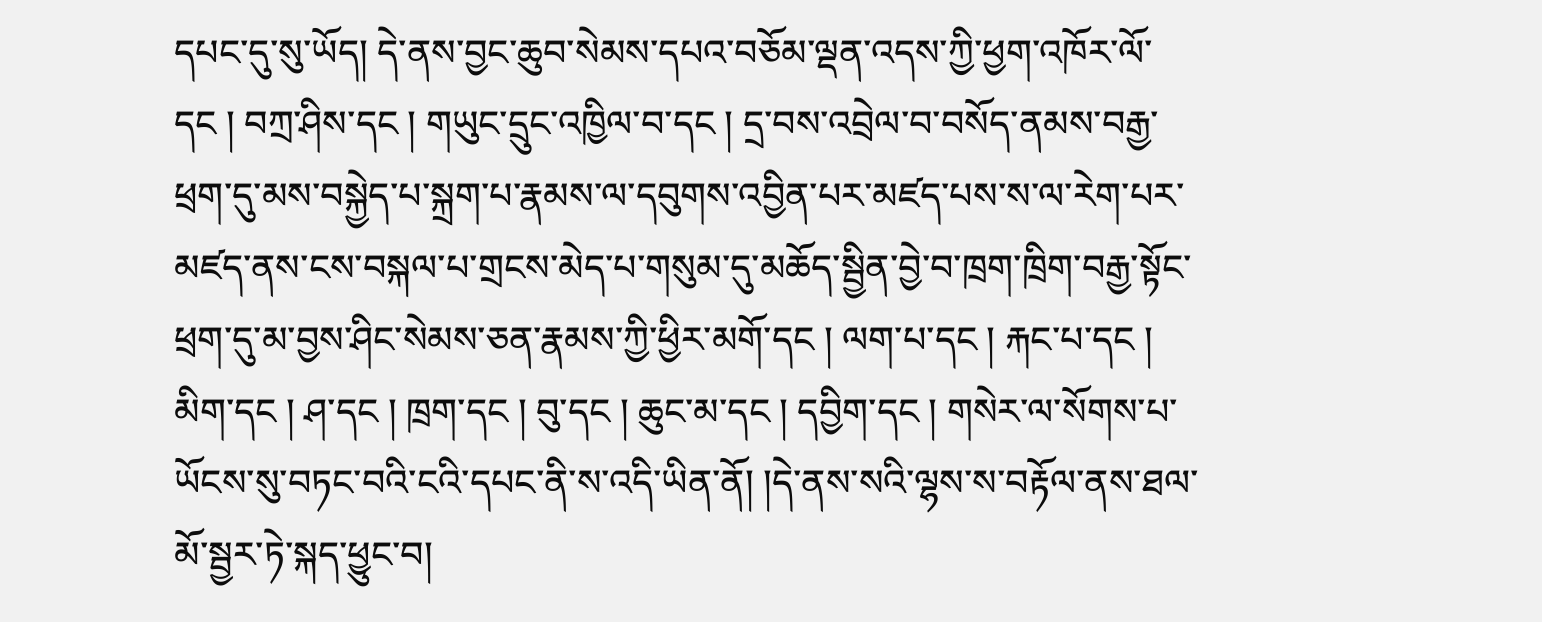དཔང་དུ་སུ་ཡོད། དེ་ནས་བྱང་ཆུབ་སེམས་དཔའ་བཅོམ་ལྡན་འདས་ཀྱི་ཕྱག་འཁོར་ལོ་དང ། བཀྲ་ཤིས་དང ། གཡུང་དྲུང་འཁྱིལ་བ་དང ། དྲ་བས་འབྲེལ་བ་བསོད་ནམས་བརྒྱ་ཕྲག་དུ་མས་བསྐྱེད་པ་སྐྲག་པ་རྣམས་ལ་དབུགས་འབྱིན་པར་མཛད་པས་ས་ལ་རེག་པར་མཛད་ནས་ངས་བསྐལ་པ་གྲངས་མེད་པ་གསུམ་དུ་མཆོད་སྦྱིན་བྱེ་བ་ཁྲག་ཁྲིག་བརྒྱ་སྟོང་ཕྲག་དུ་མ་བྱས་ཤིང་སེམས་ཅན་རྣམས་ཀྱི་ཕྱིར་མགོ་དང ། ལག་པ་དང ། རྐང་པ་དང ། མིག་དང ། ཤ་དང ། ཁྲག་དང ། བུ་དང ། ཆུང་མ་དང ། དབྱིག་དང ། གསེར་ལ་སོགས་པ་ཡོངས་སུ་བཏང་བའི་ངའི་དཔང་ནི་ས་འདི་ཡིན་ནོ། །དེ་ནས་སའི་ལྷས་ས་བརྟོལ་ནས་ཐལ་མོ་སྦྱར་ཏེ་སྐད་ཕྱུང་བ།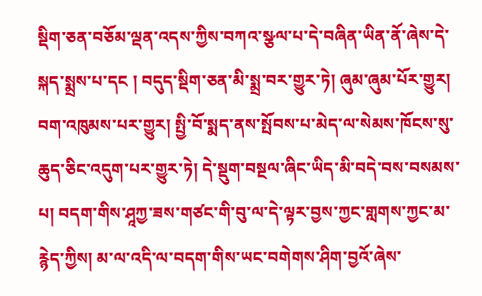སྡིག་ཅན་བཅོམ་ལྡན་འདས་ཀྱིས་བཀའ་སྩལ་པ་དེ་བཞིན་ཡིན་ནོ་ཞེས་དེ་སྐད་སྨྲས་པ་དང ། བདུད་སྡིག་ཅན་མི་སྨྲ་བར་གྱུར་ཏེ། ཞུམ་ཞུམ་པོར་གྱུར། བག་འཁུམས་པར་གྱུར། སྤྱི་བོ་སྨད་ནས་སྤོབས་པ་མེད་ལ་སེམས་ཁོངས་སུ་ཆུད་ཅིང་འདུག་པར་གྱུར་ཏེ། དེ་སྡུག་བསྔལ་ཞིང་ཡིད་མི་བདེ་བས་བསམས་པ། བདག་གིས་ཤཱཀྱ་ཟས་གཙང་གི་བུ་ལ་དེ་ལྟར་བྱས་ཀྱང་གླགས་ཀྱང་མ་རྙེད་ཀྱིས། མ་ལ་འདི་ལ་བདག་གིས་ཡང་བགེགས་ཤིག་བྱའོ་ཞེས་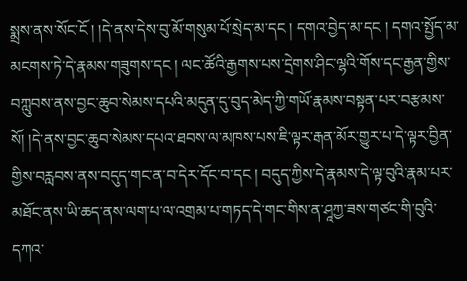སྨྲས་ནས་སོང་ངོ ། །དེ་ནས་དེས་བུ་མོ་གསུམ་པོ་སྲེད་མ་དང ། དགའ་བྱེད་མ་དང ། དགའ་སྤྱོད་མ་མངགས་ཏེ་དེ་རྣམས་གཟུགས་དང ། ལང་ཚོའི་རྒྱགས་པས་དྲེགས་ཤིང་ལྷའི་གོས་དང་རྒྱན་གྱིས་བཀླུབས་ནས་བྱང་ཆུབ་སེམས་དཔའི་མདུན་དུ་བུད་མེད་ཀྱི་གཡོ་རྣམས་བསྟན་པར་བརྩམས་སོ། །དེ་ནས་བྱང་ཆུབ་སེམས་དཔའ་ཐབས་ལ་མཁས་པས་ཇི་ལྟར་རྒན་མོར་གྱུར་པ་དེ་ལྟར་བྱིན་གྱིས་བརླབས་ནས་བདུད་གང་ན་བ་དེར་དོང་བ་དང ། བདུད་ཀྱིས་དེ་རྣམས་དེ་ལྟ་བུའི་རྣམ་པར་མཐོང་ནས་ཡི་ཆད་ནས་ལག་པ་ལ་འགྲམ་པ་གཏད་དེ་གང་གིས་ན་ཤཱཀྱ་ཟས་གཙང་གི་བུའི་དཀའ་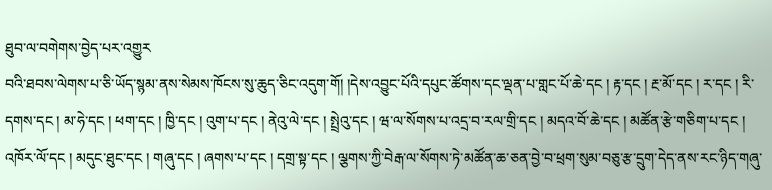ཐུབ་ལ་བགེགས་བྱེད་པར་འགྱུར
བའི་ཐབས་ལེགས་པ་ཅི་ཡོད་སྙམ་ནས་སེམས་ཁོངས་སུ་ཆུད་ཅིང་འདུག་གོ། །དེས་འབྱུང་པོའི་དཔུང་ཚོགས་དང་ལྡན་པ་གླང་པོ་ཆེ་དང ། རྟ་དང ། རྔ་མོ་དང ། ར་དང ། རི་དགས་དང ། མ་ཧེ་དང ། ཕག་དང ། ཁྱི་དང ། འུག་པ་དང ། ནེའུ་ལེ་དང ། སྤྲེའུ་དང ། ཝ་ལ་སོགས་པ་འདྲ་བ་རལ་གྲི་དང ། མདའ་བོ་ཆེ་དང ། མཚོན་རྩེ་གཅིག་པ་དང ། འཁོར་ལོ་དང ། མདུང་ཐུང་དང ། གཞུ་དང ། ཞགས་པ་དང ། དགྲ་སྟ་དང ། ལྕགས་ཀྱི་བེརྒ་ལ་སོགས་ཏེ་མཚོན་ཆ་ཅན་བྱེ་བ་ཕྲག་སུམ་བཅུ་རྩ་དྲུག་དེད་ནས་རང་ཉིད་གཞུ་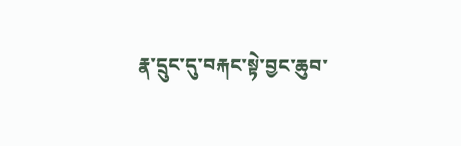རྣ་དྲུང་དུ་བརྐང་སྟེ་བྱང་ཆུབ་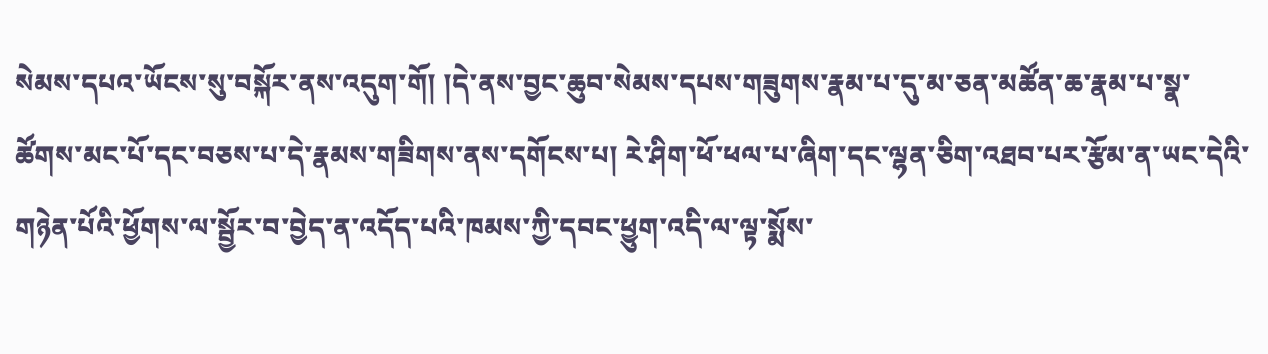སེམས་དཔའ་ཡོངས་སུ་བསྐོར་ནས་འདུག་གོ། །དེ་ནས་བྱང་ཆུབ་སེམས་དཔས་གཟུགས་རྣམ་པ་དུ་མ་ཅན་མཚོན་ཆ་རྣམ་པ་སྣ་ཚོགས་མང་པོ་དང་བཅས་པ་དེ་རྣམས་གཟིགས་ནས་དགོངས་པ། རེ་ཤིག་ཕོ་ཕལ་པ་ཞིག་དང་ལྷན་ཅིག་འཐབ་པར་རྩོམ་ན་ཡང་དེའི་གཉེན་པོའི་ཕྱོགས་ལ་སྦྱོར་བ་བྱེད་ན་འདོད་པའི་ཁམས་ཀྱི་དབང་ཕྱུག་འདི་ལ་ལྟ་སྨོས་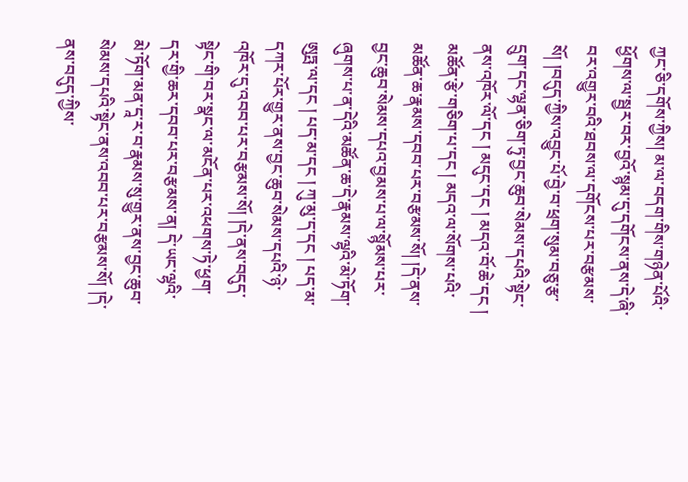ཀྱང་ཅི་དགོས་ཀྱིས། མ་ལ་བདག་གིས་གཉེན་པོའི་ཕྱོགས་ལ་སྦྱར་བར་བྱའོ་སྙམ་དུ་དགོངས་ནས་དེ་ཞི་བར་འགྱུར་བའི་ཐབས་ལ་དགོངས་པར་བརྩམས་སོ། །བདུད་ཀྱིས་འབྱུང་པོ་བྱེ་བ་ཕྲག་སུམ་བཅུ་རྩ་དྲུག་དང་ལྷན་ཅིག་ཏུ་བྱང་ཆུབ་སེམས་དཔའི་སྟེང་ནས་འཁོར་ལོ་དང ། མདུང་དང ། མདའ་བོ་ཆེ་དང ། མཚོན་རྩེ་གཅིག་པ་དང ། མདའ་ལ་སོགས་པའི་མཚོན་ཆ་རྣམས་དབབ་པར་བརྩམས་སོ། །དེ་ནས་བྱང་ཆུབ་སེམས་དཔའ་བྱམས་པ་ལ་སྙོམས་པར་ཞུགས་པ་ན་དེའི་མཚོན་ཆ་དེ་རྣམས་ལྷའི་མེ་ཏོག་ཨུཏྤ་ལ་དང ། པད་མ་དང ། ཀུ་མུ་ད་དང ། པད་མ་དཀར་པོར་གྱུར་ནས་བྱང་ཆུབ་སེམས་དཔའི་ཉེ་འཁོར་དུ་འབབ་པར་བརྩམས་སོ། །དེ་ནས་བདུད་སྟེང་གི་བར་སྣང་ལ་མངོན་པར་འཕགས་ཏེ་ཕྱག་དར་གྱི་ཆར་དབབ་པར་བརྩམས་ན། དེ་ཡང་ལྷའི་མེ་ཏོག་མན་དཱ་ར་བ་རྣམས་སུ་གྱུར་ནས་བྱང་ཆུབ་སེམས་དཔའི་སྟེང་ནས་འབབ་པར་བརྩམས་སོ། །དེ་ནས་བདུད་ཀྱིས་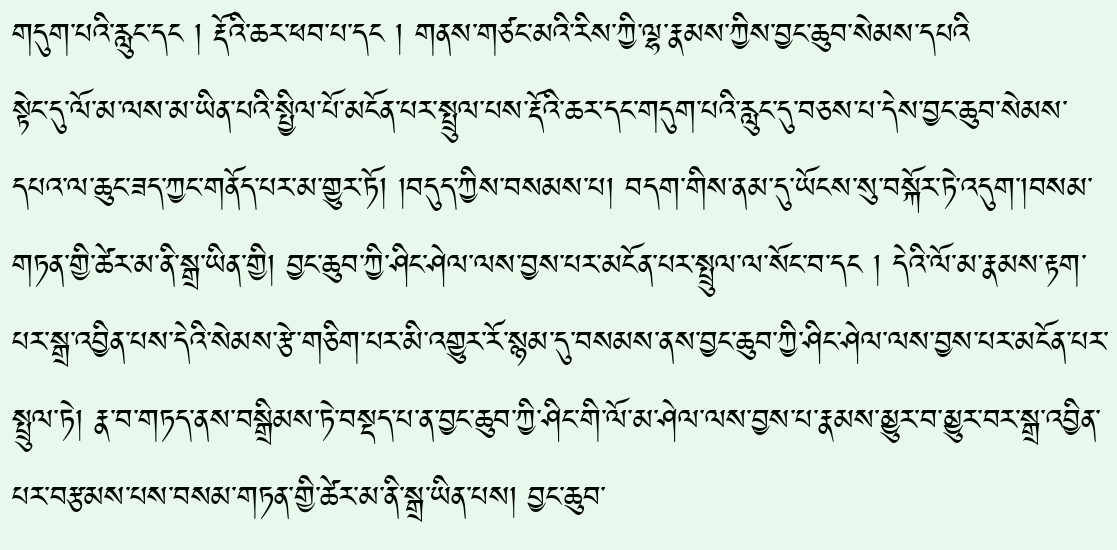གདུག་པའི་རླུང་དང ། རྡོའི་ཆར་ཕབ་པ་དང ། གནས་གཙང་མའི་རིས་ཀྱི་ལྷ་རྣམས་ཀྱིས་བྱང་ཆུབ་སེམས་དཔའི
སྟེང་དུ་ལོ་མ་ལས་མ་ཡིན་པའི་སྤྱིལ་པོ་མངོན་པར་སྤྲུལ་པས་རྡོའི་ཆར་དང་གདུག་པའི་རླུང་དུ་བཅས་པ་དེས་བྱང་ཆུབ་སེམས་དཔའ་ལ་ཆུང་ཟད་ཀྱང་གནོད་པར་མ་གྱུར་ཏོ། །བདུད་ཀྱིས་བསམས་པ། བདག་གིས་ནམ་དུ་ཡོངས་སུ་བསྐོར་ཏེ་འདུག་།བསམ་གཏན་གྱི་ཚེར་མ་ནི་སྒྲ་ཡིན་གྱི། བྱང་ཆུབ་ཀྱི་ཤིང་ཤེལ་ལས་བྱས་པར་མངོན་པར་སྤྲུལ་ལ་སོང་བ་དང ། དེའི་ལོ་མ་རྣམས་རྟག་པར་སྒྲ་འབྱིན་པས་དེའི་སེམས་རྩེ་གཅིག་པར་མི་འགྱུར་རོ་སྙམ་དུ་བསམས་ནས་བྱང་ཆུབ་ཀྱི་ཤིང་ཤེལ་ལས་བྱས་པར་མངོན་པར་སྤྲུལ་ཏེ། རྣ་བ་གཏད་ནས་བསྒྲིམས་ཏེ་བསྡད་པ་ན་བྱང་ཆུབ་ཀྱི་ཤིང་གི་ལོ་མ་ཤེལ་ལས་བྱས་པ་རྣམས་མྱུར་བ་མྱུར་བར་སྒྲ་འབྱིན་པར་བརྩམས་པས་བསམ་གཏན་གྱི་ཚེར་མ་ནི་སྒྲ་ཡིན་པས། བྱང་ཆུབ་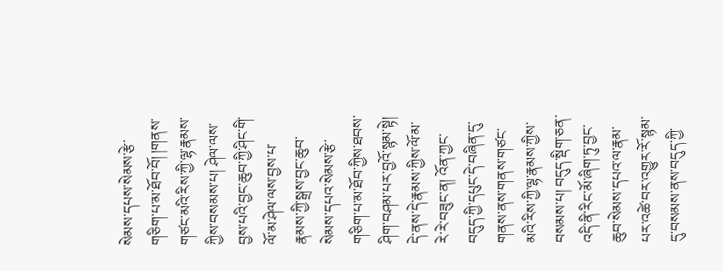སེམས་དཔས་སེམས་རྩེ་གཅིག་པ་མ་ཐོབ་བོ། །གནས་གཙང་མའི་རིས་ཀྱི་ལྷ་རྣམས་ཀྱིས་བསམས་པ། ཤེལ་ལས་བྱས་པའི་བྱང་ཆུབ་ཀྱི་ཤིང་གི་ལོ་མ་ཤེལ་ལས་བྱས་པ་རྣམས་ཀྱི་སྒྲས་བྱང་ཆུབ་སེམས་དཔའ་སེམས་རྩེ་གཅིག་པ་མ་ཐོབ་ཀྱིས་ཐབས་ཤིག་བཤམ་པར་བྱའོ་སྙམ་སྟེ། དེ་ནས་དེ་རྣམས་ཀྱིས་ལོ་མ་རེ་རེ་བཟུང་ན། འོན་ཀྱང་བདུད་ཀྱི་དཔུང་དེ་བཞིན་དུ་གནས་ནས་གནས་གཙང་མའི་རིས་ཀྱི་ལྷ་རྣམས་ཀྱིས་བསམས་པ། བདུད་སྡིག་ཅན་འདི་ནི་རིང་མོ་ཞིག་ཏུ་བྱང་ཆུབ་སེམས་དཔའ་ལ་རྣམ་པར་འཚེ་བར་འགྱུར་རོ་སྙམ་དུ་བསམས་ནས་བདུད་ཀྱི་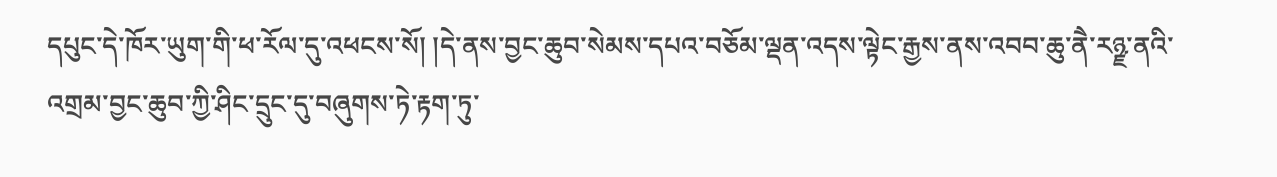དཔུང་དེ་ཁོར་ཡུག་གི་ཕ་རོལ་དུ་འཕངས་སོ། །དེ་ནས་བྱང་ཆུབ་སེམས་དཔའ་བཅོམ་ལྡན་འདས་ལྟེང་རྒྱས་ནས་འབབ་ཆུ་ནཻ་རཉྫ་ནའི་འགྲམ་བྱང་ཆུབ་ཀྱི་ཤིང་དྲུང་དུ་བཞུགས་ཏེ་རྟག་ཏུ་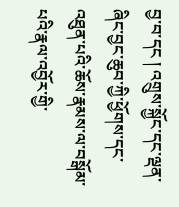བྱ་བ་དང ། འགྲུས་སྐྱོང་དང་ལྡན་ཞིང་བྱང་ཆུབ་ཀྱི་ཕྱོགས་དང་འཐུན་པའི་ཆོས་རྣམས་ལ་བསྒོམ་པའི་རྣལ་འབྱོར་གྱི་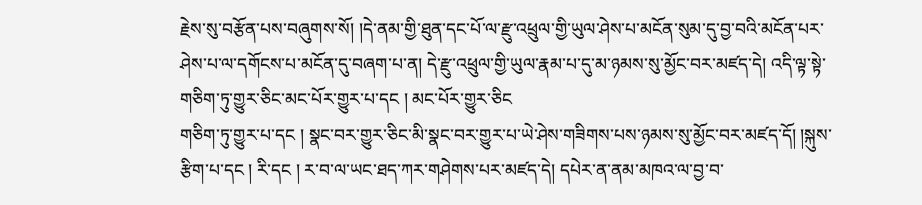རྗེས་སུ་བརྩོན་པས་བཞུགས་སོ། །དེ་ནམ་གྱི་ཐུན་དང་པོ་ལ་རྫུ་འཕྲུལ་གྱི་ཡུལ་ཤེས་པ་མངོན་སུམ་དུ་བྱ་བའི་མངོན་པར་ཤེས་པ་ལ་དགོངས་པ་མངོན་དུ་བཞག་པ་ན། དེ་རྫུ་འཕྲུལ་གྱི་ཡུལ་རྣམ་པ་དུ་མ་ཉམས་སུ་མྱོང་བར་མཛད་དེ། འདི་ལྟ་སྟེ་གཅིག་ཏུ་གྱུར་ཅིང་མང་པོར་གྱུར་པ་དང ། མང་པོར་གྱུར་ཅིང
གཅིག་ཏུ་གྱུར་པ་དང ། སྣང་བར་གྱུར་ཅིང་མི་སྣང་བར་གྱུར་པ་ཡེ་ཤེས་གཟིགས་པས་ཉམས་སུ་མྱོང་བར་མཛད་དོ། །སྐུས་རྩིག་པ་དང ། རི་དང ། ར་བ་ལ་ཡང་ཐད་ཀར་གཤེགས་པར་མཛད་དེ། དཔེར་ན་ནམ་མཁའ་ལ་བྱ་བ་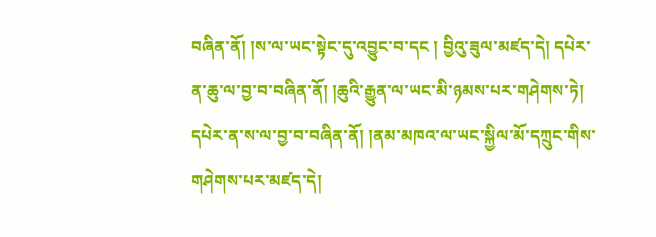བཞིན་ནོ། །ས་ལ་ཡང་སྟེང་དུ་འབྱུང་བ་དང ། བྱིའུ་ཟུལ་མཛད་དེ། དཔེར་ན་ཆུ་ལ་བྱ་བ་བཞིན་ནོ། །ཆུའི་རྒྱུན་ལ་ཡང་མི་ཉམས་པར་གཤེགས་ཏེ། དཔེར་ན་ས་ལ་བྱ་བ་བཞིན་ནོ། །ནམ་མཁའ་ལ་ཡང་སྐྱིལ་མོ་དཀྲུང་གིས་གཤེགས་པར་མཛད་དེ།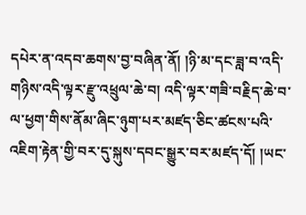དཔེར་ན་འདབ་ཆགས་བྱ་བཞིན་ནོ། །ཉི་མ་དང་ཟླ་བ་འདི་གཉིས་འདི་ལྟར་རྫུ་འཕྲུལ་ཆེ་བ། འདི་ལྟར་གཟི་བརྗིད་ཆེ་བ་ལ་ཕྱག་གིས་ནོམ་ཞིང་ཉུག་པར་མཛད་ཅིང་ཚངས་པའི་འཇིག་རྟེན་གྱི་བར་དུ་སྐུས་དབང་སྒྱུར་བར་མཛད་དོ། །ཡང་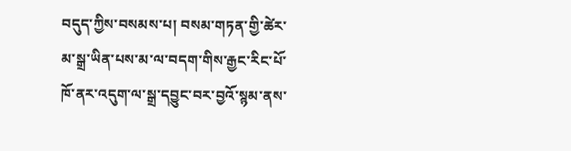བདུད་ཀྱིས་བསམས་པ། བསམ་གཏན་གྱི་ཚེར་མ་སྒྲ་ཡིན་པས་མ་ལ་བདག་གིས་རྒྱང་རིང་པོ་ཁོ་ནར་འདུག་ལ་སྒྲ་དབྱུང་བར་བྱའོ་སྙམ་ནས་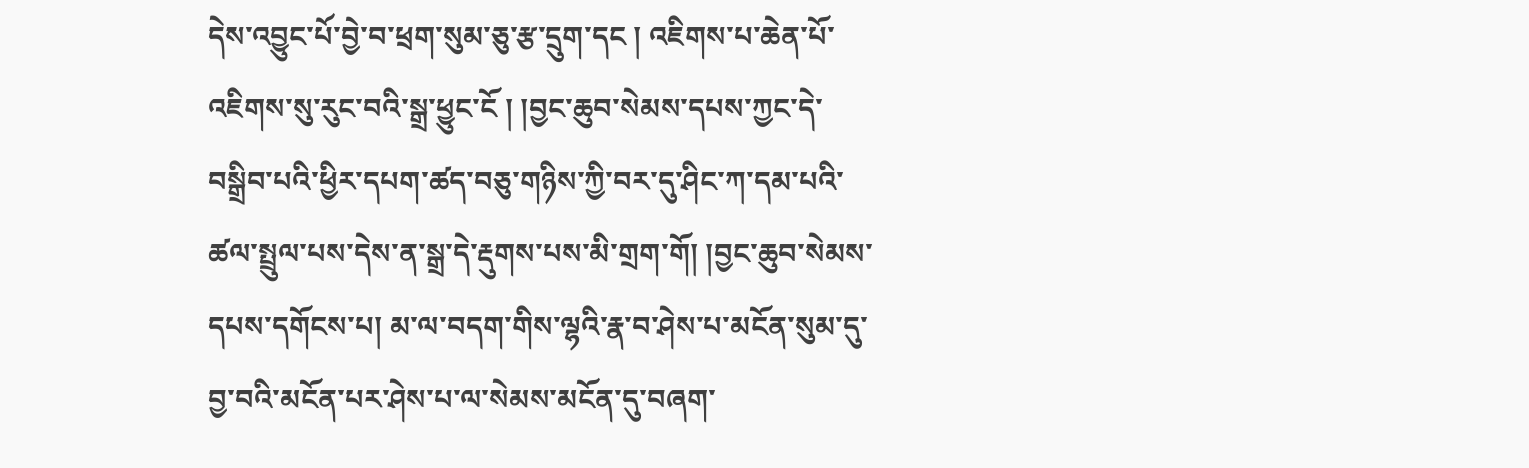དེས་འབྱུང་པོ་བྱེ་བ་ཕྲག་སུམ་ཅུ་རྩ་དྲུག་དང ། འཇིགས་པ་ཆེན་པོ་འཇིགས་སུ་རུང་བའི་སྒྲ་ཕྱུང་ངོ ། །བྱང་ཆུབ་སེམས་དཔས་ཀྱང་དེ་བསྒྲིབ་པའི་ཕྱིར་དཔག་ཚད་བཅུ་གཉིས་ཀྱི་བར་དུ་ཤིང་ཀ་དམ་པའི་ཚལ་སྤྲུལ་པས་དེས་ན་སྒྲ་དེ་རྡུགས་པས་མི་གྲག་གོ། །བྱང་ཆུབ་སེམས་དཔས་དགོངས་པ། མ་ལ་བདག་གིས་ལྷའི་རྣ་བ་ཤེས་པ་མངོན་སུམ་དུ་བྱ་བའི་མངོན་པར་ཤེས་པ་ལ་སེམས་མངོན་དུ་བཞག་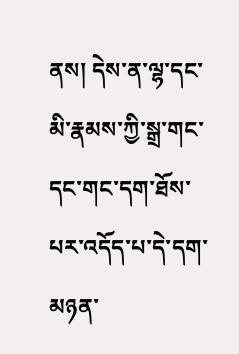ནས། དེས་ན་ལྷ་དང་མི་རྣམས་ཀྱི་སྒྲ་གང་དང་གང་དག་ཐོས་པར་འདོད་པ་དེ་དག་མཉན་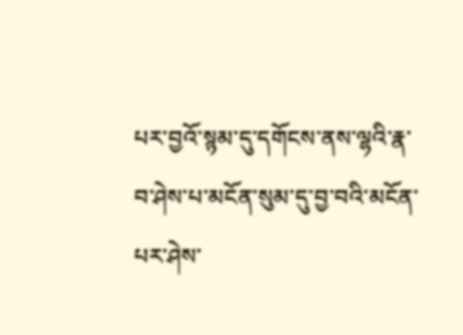པར་བྱའོ་སྙམ་དུ་དགོངས་ནས་ལྷའི་རྣ་བ་ཤེས་པ་མངོན་སུམ་དུ་བྱ་བའི་མངོན་པར་ཤེས་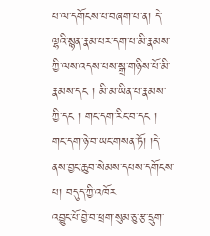པ་ལ་དགོངས་པ་བཞག་པ་ན། དེ་ལྷའི་སྙན་རྣམ་པར་དག་པ་མི་རྣམས་ཀྱི་ལས་འདས་པས་སྒྲ་གཉིས་པོ་མི་རྣམས་དང ། མི་མ་ཡིན་པ་རྣམས་ཀྱི་དང ། གང་དག་རིང་བ་དང ། གང་དག་ཉེ་བ་ཡང་གསན་ཏོ། །དེ་ནས་བྱང་ཆུབ་སེམས་དཔས་དགོངས་པ། བདུད་ཀྱི་འཁོར
འབྱུང་པོ་བྱེ་བ་ཕྲག་སུམ་ཅུ་རྩ་དྲུག་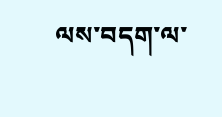ལས་བདག་ལ་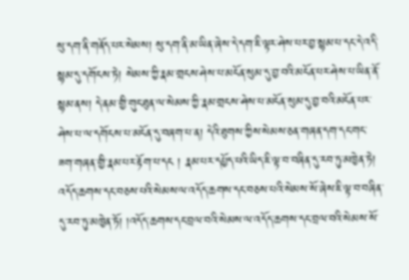སུ་དག་ནི་གནོད་པར་སེམས། སུ་དག་ནི་མ་ཡིན་ཞེས་དེ་དག་ཇི་ལྟར་ཤེས་པར་བྱ་སྙམ་པ་དང་དེ་འདི་སྙམ་དུ་དགོངས་ཏེ། སེམས་ཀྱི་རྣམ་གྲངས་ཤེས་པ་མངོན་སུམ་དུ་བྱ་བའི་མངོན་པར་ཤེས་པ་ཡིན་ནོ་སྙམ་ནས། དེ་ནམ་གྱི་གུང་ཐུན་ལ་སེམས་ཀྱི་རྣམ་གྲངས་ཤེས་པ་མངོན་སུམ་དུ་བྱ་བའི་མངོན་པར་ཤེས་པ་ལ་དགོངས་པ་མངོན་དུ་བཞག་པ་ན། དེའི་ཐུགས་ཀྱིས་སེམས་ཅན་གཞན་དག་དང་གང་ཟག་གཞན་གྱི་རྣམ་པར་རྟོག་པ་དང ། རྣམ་པར་དཔྱོད་པའི་ཡིད་ཇི་ལྟ་བ་བཞིན་དུ་རབ་ཏུ་མཁྱེན་ཏེ། འདོད་ཆགས་དང་བཅས་པའི་སེམས་ལ་འདོད་ཆགས་དང་བཅས་པའི་སེམས་སོ་ཞེས་ཇི་ལྟ་བ་བཞིན་དུ་རབ་ཏུ་མཁྱེན་ཏོ། །འདོད་ཆགས་དང་བྲལ་བའི་སེམས་ལ་འདོད་ཆགས་དང་བྲལ་བའི་སེམས་སོ་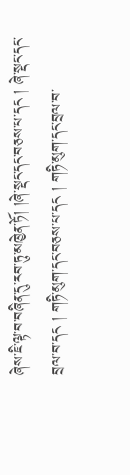ཞེས་ཇི་ལྟ་བ་བཞིན་དུ་རབ་ཏུ་མཁྱེན་ཏོ། །ཞེ་སྡང་དང་བཅས་པ་དང ། ཞེ་སྡང་དང་བྲལ་བ་དང ། གཏི་མུག་དང་བཅས་པ་དང ། གཏི་མུག་དང་བྲལ་བ་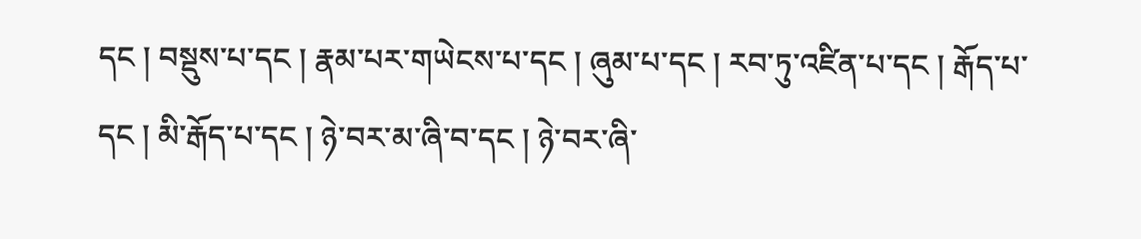དང ། བསྡུས་པ་དང ། རྣམ་པར་གཡེངས་པ་དང ། ཞུམ་པ་དང ། རབ་ཏུ་འཛིན་པ་དང ། རྒོད་པ་དང ། མི་རྒོད་པ་དང ། ཉེ་བར་མ་ཞི་བ་དང ། ཉེ་བར་ཞི་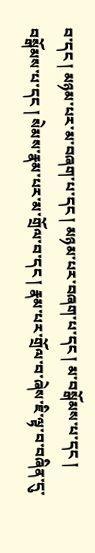བ་དང ། མཉམ་པར་མ་བཞག་པ་དང ། མཉམ་པར་བཞག་པ་དང ། མ་བསྒོམས་པ་དང ། བསྒོམས་པ་དང ། སེམས་རྣམ་པར་མ་གྲོལ་བ་དང ། རྣམ་པར་གྲོལ་བ་ཞེས་ཇི་ལྟ་བ་བཞིན་དུ་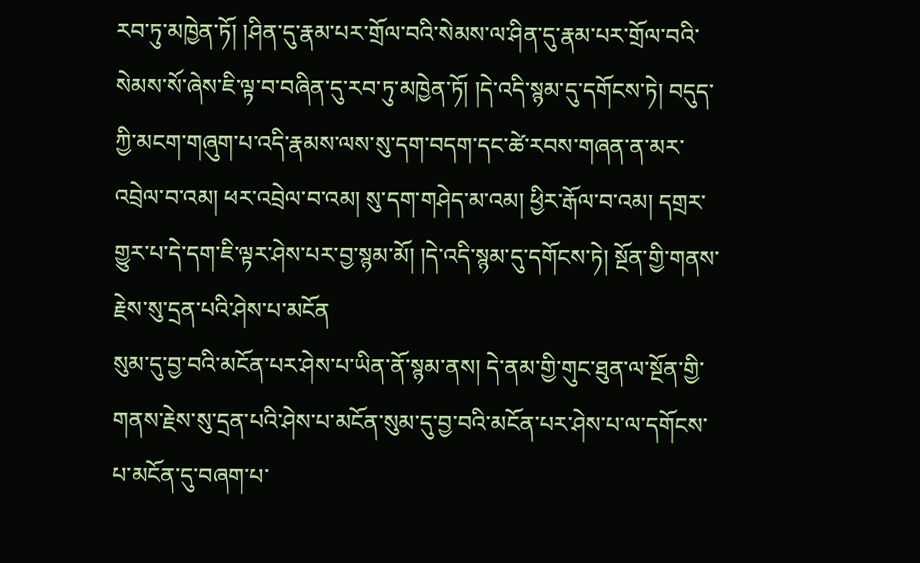རབ་ཏུ་མཁྱེན་ཏོ། །ཤིན་དུ་རྣམ་པར་གྲོལ་བའི་སེམས་ལ་ཤིན་དུ་རྣམ་པར་གྲོལ་བའི་སེམས་སོ་ཞེས་ཇི་ལྟ་བ་བཞིན་དུ་རབ་ཏུ་མཁྱེན་ཏོ། །དེ་འདི་སྙམ་དུ་དགོངས་ཏེ། བདུད་ཀྱི་མངག་གཞུག་པ་འདི་རྣམས་ལས་སུ་དག་བདག་དང་ཚེ་རབས་གཞན་ན་མར་འབྲེལ་བ་འམ། ཕར་འབྲེལ་བ་འམ། སུ་དག་གཤེད་མ་འམ། ཕྱིར་རྒོལ་བ་འམ། དགྲར་གྱུར་པ་དེ་དག་ཇི་ལྟར་ཤེས་པར་བྱ་སྙམ་མོ། །དེ་འདི་སྙམ་དུ་དགོངས་ཏེ། སྔོན་གྱི་གནས་རྗེས་སུ་དྲན་པའི་ཤེས་པ་མངོན
སུམ་དུ་བྱ་བའི་མངོན་པར་ཤེས་པ་ཡིན་ནོ་སྙམ་ནས། དེ་ནམ་གྱི་གུང་ཐུན་ལ་སྔོན་གྱི་གནས་རྗེས་སུ་དྲན་པའི་ཤེས་པ་མངོན་སུམ་དུ་བྱ་བའི་མངོན་པར་ཤེས་པ་ལ་དགོངས་པ་མངོན་དུ་བཞག་པ་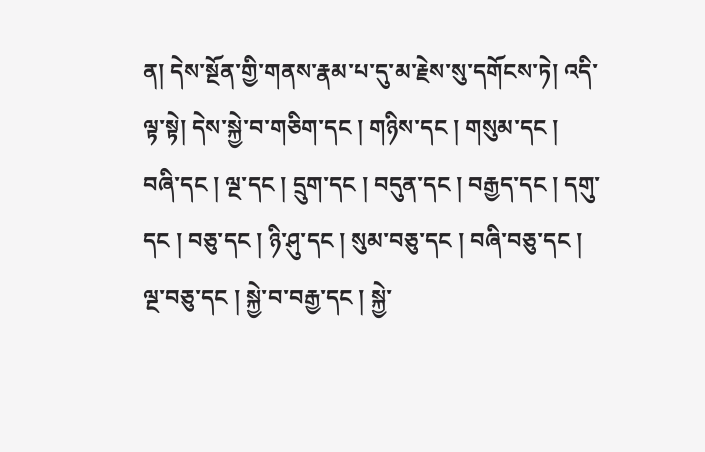ན། དེས་སྔོན་གྱི་གནས་རྣམ་པ་དུ་མ་རྗེས་སུ་དགོངས་ཏེ། འདི་ལྟ་སྟེ། དེས་སྐྱེ་བ་གཅིག་དང ། གཉིས་དང ། གསུམ་དང ། བཞི་དང ། ལྔ་དང ། དྲུག་དང ། བདུན་དང ། བརྒྱད་དང ། དགུ་དང ། བཅུ་དང ། ཉི་ཤུ་དང ། སུམ་བཅུ་དང ། བཞི་བཅུ་དང ། ལྔ་བཅུ་དང ། སྐྱེ་བ་བརྒྱ་དང ། སྐྱེ་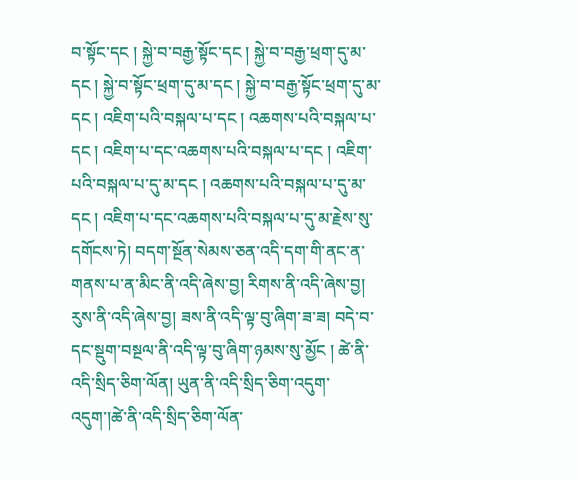བ་སྟོང་དང ། སྐྱེ་བ་བརྒྱ་སྟོང་དང ། སྐྱེ་བ་བརྒྱ་ཕྲག་དུ་མ་དང ། སྐྱེ་བ་སྟོང་ཕྲག་དུ་མ་དང ། སྐྱེ་བ་བརྒྱ་སྟོང་ཕྲག་དུ་མ་དང ། འཇིག་པའི་བསྐལ་པ་དང ། འཆགས་པའི་བསྐལ་པ་དང ། འཇིག་པ་དང་འཆགས་པའི་བསྐལ་པ་དང ། འཇིག་པའི་བསྐལ་པ་དུ་མ་དང ། འཆགས་པའི་བསྐལ་པ་དུ་མ་དང ། འཇིག་པ་དང་འཆགས་པའི་བསྐལ་པ་དུ་མ་རྗེས་སུ་དགོངས་ཏེ། བདག་སྔོན་སེམས་ཅན་འདི་དག་གི་ནང་ན་གནས་པ་ན་མིང་ནི་འདི་ཞེས་བྱ། རིགས་ནི་འདི་ཞེས་བྱ། རུས་ནི་འདི་ཞེས་བྱ། ཟས་ནི་འདི་ལྟ་བུ་ཞིག་ཟ་ཟ། བདེ་བ་དང་སྡུག་བསྔལ་ནི་འདི་ལྟ་བུ་ཞིག་ཉམས་སུ་མྱོང ། ཚེ་ནི་འདི་སྲིད་ཅིག་ལོན། ཡུན་ནི་འདི་སྲིད་ཅིག་འདུག་འདུག་།ཚེ་ནི་འདི་སྲིད་ཅིག་ལོན་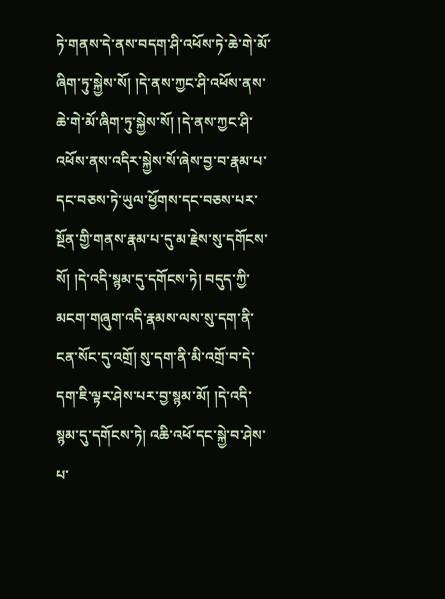ཏེ་གནས་དེ་ནས་བདག་ཤི་འཕོས་ཏེ་ཆེ་གེ་མོ་ཞིག་ཏུ་སྐྱེས་སོ། །དེ་ནས་ཀྱང་ཤི་འཕོས་ནས་ཆེ་གེ་མོ་ཞིག་ཏུ་སྐྱེས་སོ། །དེ་ནས་ཀྱང་ཤི་འཕོས་ནས་འདིར་སྐྱེས་སོ་ཞེས་བྱ་བ་རྣམ་པ་དང་བཅས་ཏེ་ཡུལ་ཕྱོགས་དང་བཅས་པར་སྔོན་གྱི་གནས་རྣམ་པ་དུ་མ་རྗེས་སུ་དགོངས་སོ། །དེ་འདི་སྙམ་དུ་དགོངས་ཏེ། བདུད་ཀྱི་མངག་གཞུག་འདི་རྣམས་ལས་སུ་དག་ནི་ངན་སོང་དུ་འགྲོ། སུ་དག་ནི་མི་འགྲོ་བ་དེ་དག་ཇི་ལྟར་ཤེས་པར་བྱ་སྙམ་མོ། །དེ་འདི་སྙམ་དུ་དགོངས་ཏེ། འཆི་འཕོ་དང་སྐྱེ་བ་ཤེས་པ་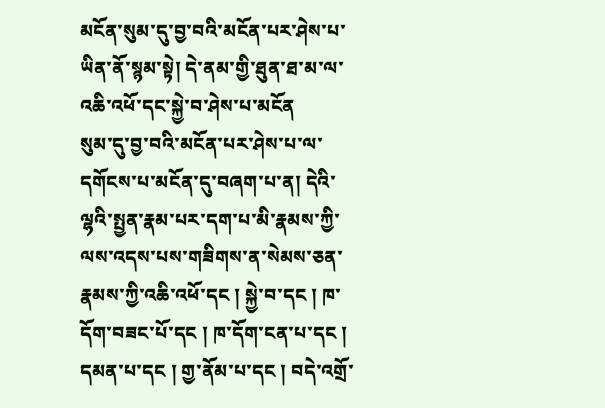མངོན་སུམ་དུ་བྱ་བའི་མངོན་པར་ཤེས་པ་ཡིན་ནོ་སྙམ་སྟེ། དེ་ནམ་གྱི་ཐུན་ཐ་མ་ལ་འཆི་འཕོ་དང་སྐྱེ་བ་ཤེས་པ་མངོན
སུམ་དུ་བྱ་བའི་མངོན་པར་ཤེས་པ་ལ་དགོངས་པ་མངོན་དུ་བཞག་པ་ན། དེའི་ལྷའི་སྤྱན་རྣམ་པར་དག་པ་མི་རྣམས་ཀྱི་ལས་འདས་པས་གཟིགས་ན་སེམས་ཅན་རྣམས་ཀྱི་འཆི་འཕོ་དང ། སྐྱེ་བ་དང ། ཁ་དོག་བཟང་པོ་དང ། ཁ་དོག་ངན་པ་དང ། དམན་པ་དང ། གྱ་ནོམ་པ་དང ། བདེ་འགྲོ་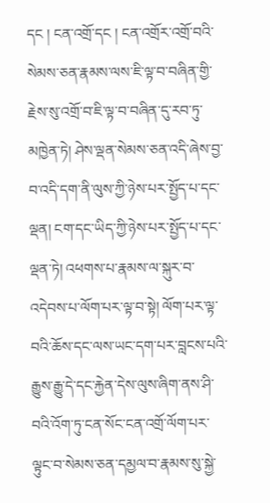དང ། ངན་འགྲོ་དང ། ངན་འགྲོར་འགྲོ་བའི་སེམས་ཅན་རྣམས་ལས་ཇི་ལྟ་བ་བཞིན་གྱི་རྗེས་སུ་འགྲོ་བ་ཇི་ལྟ་བ་བཞིན་དུ་རབ་ཏུ་མཁྱེན་ཏེ། ཤེས་ལྡན་སེམས་ཅན་འདི་ཞེས་བྱ་བ་འདི་དག་ནི་ལུས་ཀྱི་ཉེས་པར་སྤྱོད་པ་དང་ལྡན། ངག་དང་ཡིད་ཀྱི་ཉེས་པར་སྤྱོད་པ་དང་ལྡན་ཏེ། འཕགས་པ་རྣམས་ལ་སྐུར་བ་འདེབས་པ་ལོག་པར་ལྟ་བ་སྟེ། ལོག་པར་ལྟ་བའི་ཆོས་དང་ལས་ཡང་དག་པར་བླངས་པའི་རྒྱུས་རྒྱུ་དེ་དང་རྐྱེན་དེས་ལུས་ཞིག་ནས་ཤི་བའི་འོག་ཏུ་ངན་སོང་ངན་འགྲོ་ལོག་པར་ལྟུང་བ་སེམས་ཅན་དམྱལ་བ་རྣམས་སུ་སྐྱེ་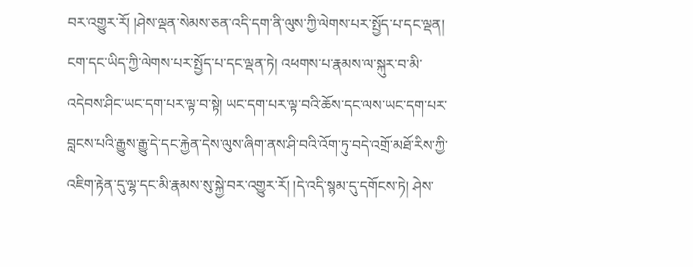བར་འགྱུར་རོ། །ཤེས་ལྡན་སེམས་ཅན་འདི་དག་ནི་ལུས་ཀྱི་ལེགས་པར་སྤྱོད་པ་དང་ལྡན། ངག་དང་ཡིད་ཀྱི་ལེགས་པར་སྤྱོད་པ་དང་ལྡན་ཏེ། འཕགས་པ་རྣམས་ལ་སྐུར་བ་མི་འདེབས་ཤིང་ཡང་དག་པར་ལྟ་བ་སྟེ། ཡང་དག་པར་ལྟ་བའི་ཆོས་དང་ལས་ཡང་དག་པར་བླངས་པའི་རྒྱུས་རྒྱུ་དེ་དང་རྐྱེན་དེས་ལུས་ཞིག་ནས་ཤི་བའི་འོག་ཏུ་བདེ་འགྲོ་མཐོ་རིས་ཀྱི་འཇིག་རྟེན་དུ་ལྷ་དང་མི་རྣམས་སུ་སྐྱེ་བར་འགྱུར་རོ། །དེ་འདི་སྙམ་དུ་དགོངས་ཏེ། ཤེས་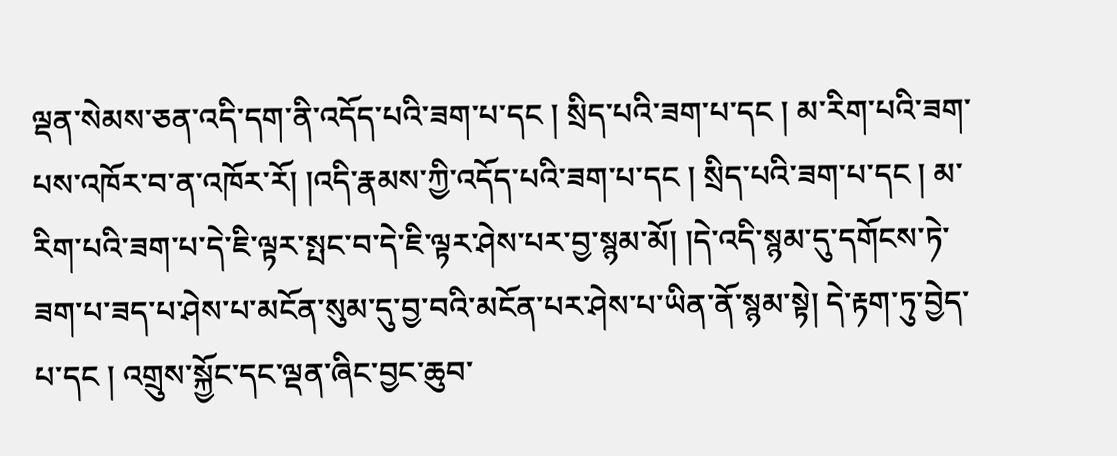ལྡན་སེམས་ཅན་འདི་དག་ནི་འདོད་པའི་ཟག་པ་དང ། སྲིད་པའི་ཟག་པ་དང ། མ་རིག་པའི་ཟག་པས་འཁོར་བ་ན་འཁོར་རོ། །འདི་རྣམས་ཀྱི་འདོད་པའི་ཟག་པ་དང ། སྲིད་པའི་ཟག་པ་དང ། མ་རིག་པའི་ཟག་པ་དེ་ཇི་ལྟར་སྤང་བ་དེ་ཇི་ལྟར་ཤེས་པར་བྱ་སྙམ་མོ། །དེ་འདི་སྙམ་དུ་དགོངས་ཏེ་ཟག་པ་ཟད་པ་ཤེས་པ་མངོན་སུམ་དུ་བྱ་བའི་མངོན་པར་ཤེས་པ་ཡིན་ནོ་སྙམ་སྟེ། དེ་རྟག་ཏུ་བྱེད་པ་དང ། འགྲུས་སྐྱོང་དང་ལྡན་ཞིང་བྱང་ཆུབ་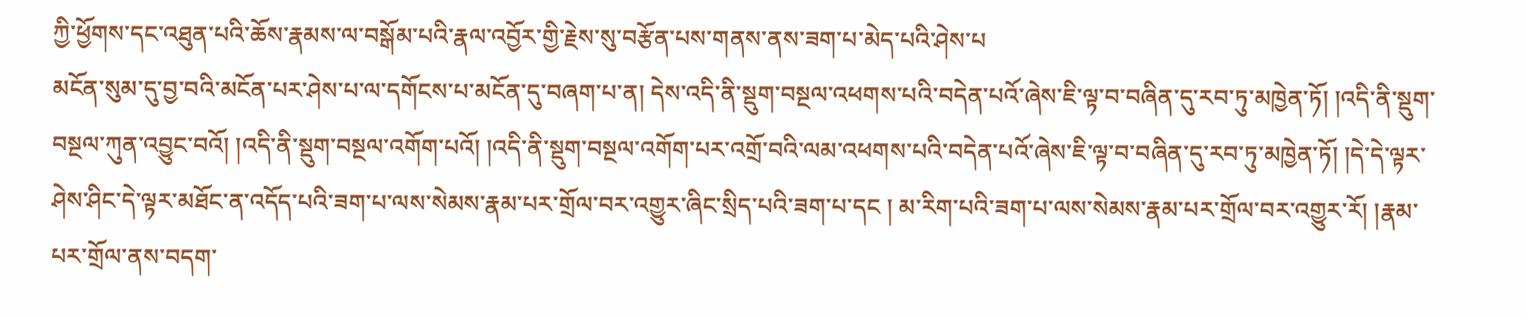ཀྱི་ཕྱོགས་དང་འཐུན་པའི་ཆོས་རྣམས་ལ་བསྒོམ་པའི་རྣལ་འབྱོར་གྱི་རྗེས་སུ་བརྩོན་པས་གནས་ནས་ཟག་པ་མེད་པའི་ཤེས་པ
མངོན་སུམ་དུ་བྱ་བའི་མངོན་པར་ཤེས་པ་ལ་དགོངས་པ་མངོན་དུ་བཞག་པ་ན། དེས་འདི་ནི་སྡུག་བསྔལ་འཕགས་པའི་བདེན་པའོ་ཞེས་ཇི་ལྟ་བ་བཞིན་དུ་རབ་ཏུ་མཁྱེན་ཏོ། །འདི་ནི་སྡུག་བསྔལ་ཀུན་འབྱུང་བའོ། །འདི་ནི་སྡུག་བསྔལ་འགོག་པའོ། །འདི་ནི་སྡུག་བསྔལ་འགོག་པར་འགྲོ་བའི་ལམ་འཕགས་པའི་བདེན་པའོ་ཞེས་ཇི་ལྟ་བ་བཞིན་དུ་རབ་ཏུ་མཁྱེན་ཏོ། །དེ་དེ་ལྟར་ཤེས་ཤིང་དེ་ལྟར་མཐོང་ན་འདོད་པའི་ཟག་པ་ལས་སེམས་རྣམ་པར་གྲོལ་བར་འགྱུར་ཞིང་སྲིད་པའི་ཟག་པ་དང ། མ་རིག་པའི་ཟག་པ་ལས་སེམས་རྣམ་པར་གྲོལ་བར་འགྱུར་རོ། །རྣམ་པར་གྲོལ་ནས་བདག་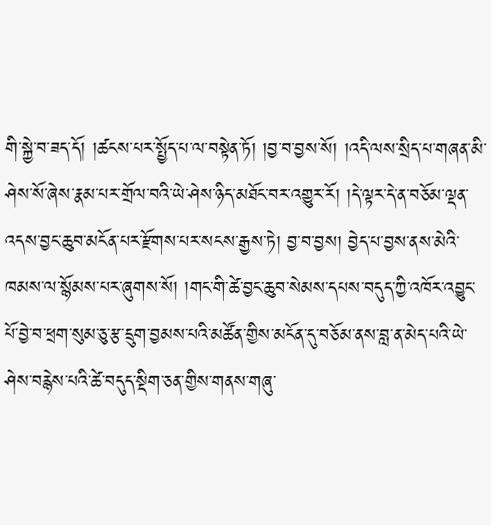གི་སྐྱེ་བ་ཟད་དོ། །ཚངས་པར་སྤྱོད་པ་ལ་བསྟེན་ཏོ། །བྱ་བ་བྱས་སོ། །འདི་ལས་སྲིད་པ་གཞན་མི་ཤེས་སོ་ཞེས་རྣམ་པར་གྲོལ་བའི་ཡེ་ཤེས་ཉིད་མཐོང་བར་འགྱུར་རོ། །དེ་ལྟར་དེ་ན་བཅོམ་ལྡན་འདས་བྱང་ཆུབ་མངོན་པར་རྫོགས་པར་སངས་རྒྱས་ཏེ། བྱ་བ་བྱས། བྱེད་པ་བྱས་ནས་མེའི་ཁམས་ལ་སྙོམས་པར་ཞུགས་སོ། །གང་གི་ཚེ་བྱང་ཆུབ་སེམས་དཔས་བདུད་ཀྱི་འཁོར་འབྱུང་པོ་བྱེ་བ་ཕྲག་སུམ་ཅུ་རྩ་དྲུག་བྱམས་པའི་མཚོན་གྱིས་མངོན་དུ་བཅོམ་ནས་བླ་ན་མེད་པའི་ཡེ་ཤེས་བརྙེས་པའི་ཚེ་བདུད་སྡིག་ཅན་གྱིས་གནས་གཞུ་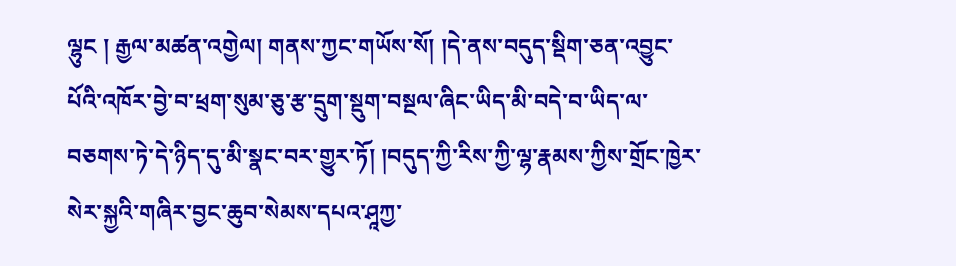ལྷུང ། རྒྱལ་མཚན་འགྱེལ། གནས་ཀྱང་གཡོས་སོ། །དེ་ནས་བདུད་སྡིག་ཅན་འབྱུང་པོའི་འཁོར་བྱེ་བ་ཕྲག་སུམ་ཅུ་རྩ་དྲུག་སྡུག་བསྔལ་ཞིང་ཡིད་མི་བདེ་བ་ཡིད་ལ་བཅགས་ཏེ་དེ་ཉིད་དུ་མི་སྣང་བར་གྱུར་ཏོ། །བདུད་ཀྱི་རིས་ཀྱི་ལྷ་རྣམས་ཀྱིས་གྲོང་ཁྱེར་སེར་སྐྱའི་གཞིར་བྱང་ཆུབ་སེམས་དཔའ་ཤཱཀྱ་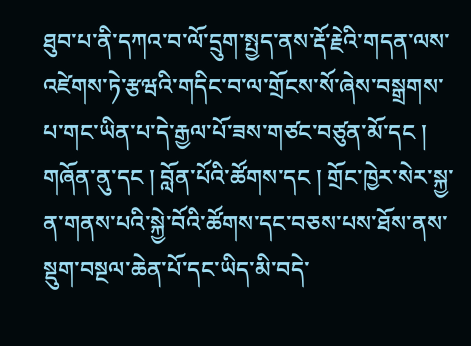ཐུབ་པ་ནི་དཀའ་བ་ལོ་དྲུག་སྤྱད་ནས་རྡོ་རྗེའི་གདན་ལས་འཛེགས་ཏེ་རྩཝའི་གདིང་བ་ལ་གྲོངས་སོ་ཞེས་བསྒྲགས་པ་གང་ཡིན་པ་དེ་རྒྱལ་པོ་ཟས་གཙང་བཙུན་མོ་དང ། གཞོན་ནུ་དང ། བློན་པོའི་ཚོགས་དང ། གྲོང་ཁྱེར་སེར་སྐྱ་ན་གནས་པའི་སྐྱེ་བོའི་ཚོགས་དང་བཅས་པས་ཐོས་ནས་སྡུག་བསྔལ་ཆེན་པོ་དང་ཡིད་མི་བདེ་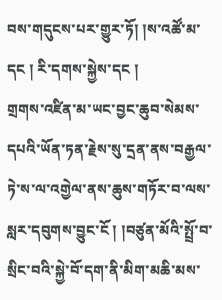བས་གདུངས་པར་གྱུར་ཏོ། །ས་འཚོ་མ་དང ། རི་དགས་སྐྱེས་དང །
གྲགས་འཛིན་མ་ཡང་བྱང་ཆུབ་སེམས་དཔའི་ཡོན་ཏན་རྗེས་སུ་དྲན་ནས་བརྒྱལ་ཏེ་ས་ལ་འགྱེལ་ནས་ཆུས་གཏོར་བ་ལས་སླར་དབུགས་བྱུང་ངོ ། །བཙུན་མོའི་སྤྲོ་བ་སྲིང་བའི་སྐྱེ་བོ་དག་ནི་མིག་མཆི་མས་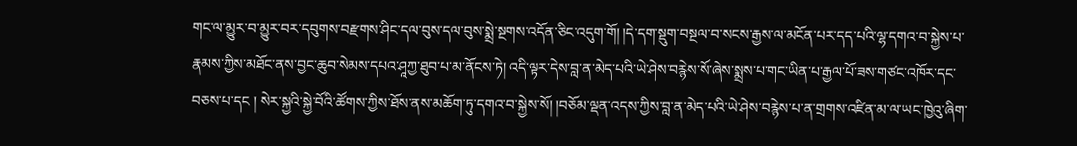གང་ལ་མྱུར་བ་མྱུར་བར་དབུགས་བརྫགས་ཤིང་དལ་བུས་དལ་བུས་སྨྲེ་སྔགས་འདོན་ཅིང་འདུག་གོ། །དེ་དག་སྡུག་བསྔལ་བ་སངས་རྒྱས་ལ་མངོན་པར་དད་པའི་ལྷ་དགའ་བ་སྐྱེས་པ་རྣམས་ཀྱིས་མཐོང་ནས་བྱང་ཆུབ་སེམས་དཔའ་ཤཱཀྱ་ཐུབ་པ་མ་ནོངས་ཏེ། འདི་ལྟར་དེས་བླ་ན་མེད་པའི་ཡེ་ཤེས་བརྙེས་སོ་ཞེས་སྨྲས་པ་གང་ཡིན་པ་རྒྱལ་པོ་ཟས་གཙང་འཁོར་དང་བཅས་པ་དང ། སེར་སྐྱའི་སྐྱེ་བོའི་ཚོགས་ཀྱིས་ཐོས་ནས་མཆོག་ཏུ་དགའ་བ་སྐྱེས་སོ། །བཅོམ་ལྡན་འདས་ཀྱིས་བླ་ན་མེད་པའི་ཡེ་ཤེས་བརྙེས་པ་ན་གྲགས་འཛིན་མ་ལ་ཡང་ཁྱེའུ་ཞིག་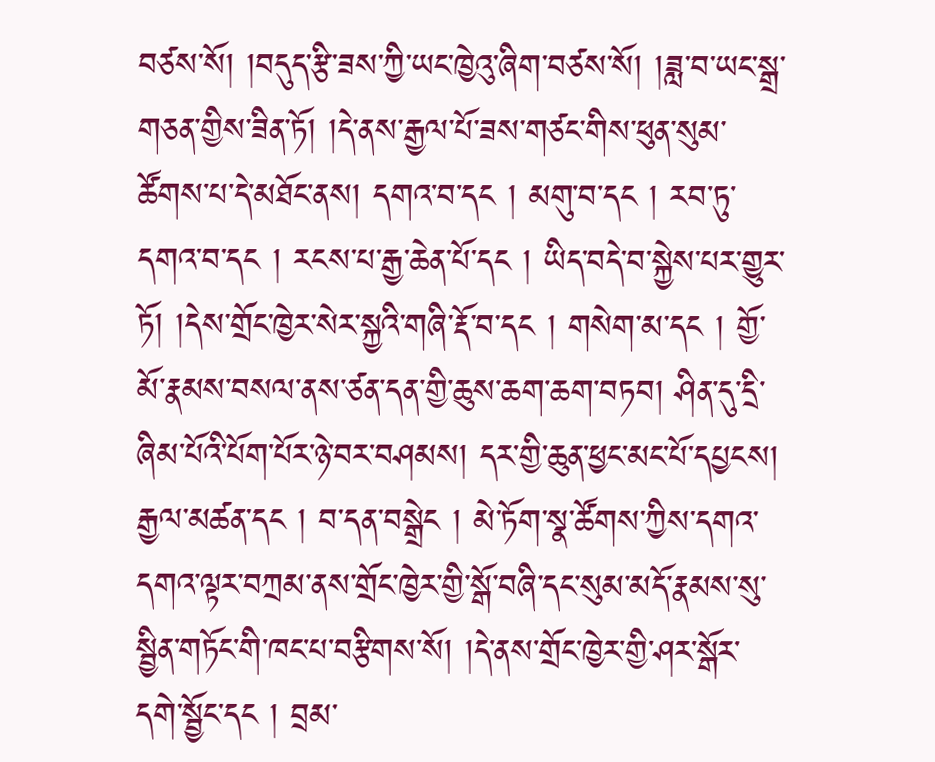བཙས་སོ། །བདུད་རྩི་ཟས་ཀྱི་ཡང་ཁྱེའུ་ཞིག་བཙས་སོ། །ཟླ་བ་ཡང་སྒྲ་གཅན་གྱིས་ཟིན་ཏོ། །དེ་ནས་རྒྱལ་པོ་ཟས་གཙང་གིས་ཕུན་སུམ་ཚོགས་པ་དེ་མཐོང་ནས། དགའ་བ་དང ། མགུ་བ་དང ། རབ་ཏུ་དགའ་བ་དང ། རངས་པ་རྒྱ་ཆེན་པོ་དང ། ཡིད་བདེ་བ་སྐྱེས་པར་གྱུར་ཏོ། །དེས་གྲོང་ཁྱེར་སེར་སྐྱའི་གཞི་རྡོ་བ་དང ། གསེག་མ་དང ། གྱོ་མོ་རྣམས་བསལ་ནས་ཙན་དན་གྱི་ཆུས་ཆག་ཆག་བཏབ། ཤིན་དུ་དྲི་ཞིམ་པོའི་པོག་པོར་ཉེ་བར་བཤམས། དར་གྱི་ཆུན་ཕྱང་མང་པོ་དཔྱངས། རྒྱལ་མཚན་དང ། བ་དན་བསྒྲེང ། མེ་ཏོག་སྣ་ཚོགས་ཀྱིས་དགའ་དགའ་ལྟར་བཀྲམ་ནས་གྲོང་ཁྱེར་གྱི་སྒོ་བཞི་དང་སུམ་མདོ་རྣམས་སུ་སྦྱིན་གཏོང་གི་ཁང་པ་བརྩིགས་སོ། །དེ་ནས་གྲོང་ཁྱེར་གྱི་ཤར་སྒོར་དགེ་སྦྱོང་དང ། བྲམ་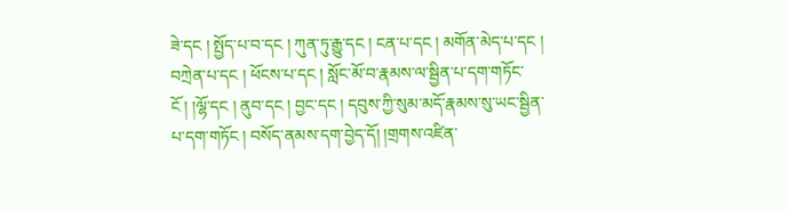ཟེ་དང ། སྤྱོད་པ་བ་དང ། ཀུན་ཏུ་རྒྱུ་དང ། ངན་པ་དང ། མགོན་མེད་པ་དང ། བཀྲེན་པ་དང ། ཕོངས་པ་དང ། སློང་མོ་བ་རྣམས་ལ་སྦྱིན་པ་དག་གཏོང་ངོ ། །ལྷོ་དང ། ནུབ་དང ། བྱང་དང ། དབུས་ཀྱི་སུམ་མདོ་རྣམས་སུ་ཡང་སྦྱིན་པ་དག་གཏོང ། བསོད་ནམས་དག་བྱེད་དོ། །གྲགས་འཛིན་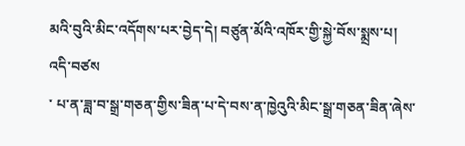མའི་བུའི་མིང་འདོགས་པར་བྱེད་དེ། བཙུན་མོའི་འཁོར་གྱི་སྐྱེ་བོས་སྨྲས་པ། འདི་བཙས
་ པ་ན་ཟླ་བ་སྒྲ་གཅན་གྱིས་ཟིན་པ་དེ་བས་ན་ཁྱེའུའི་མིང་སྒྲ་གཅན་ཟིན་ཞེས་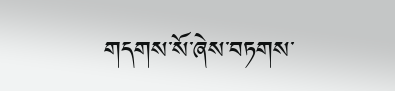གདགས་སོ་ཞེས་བཏགས་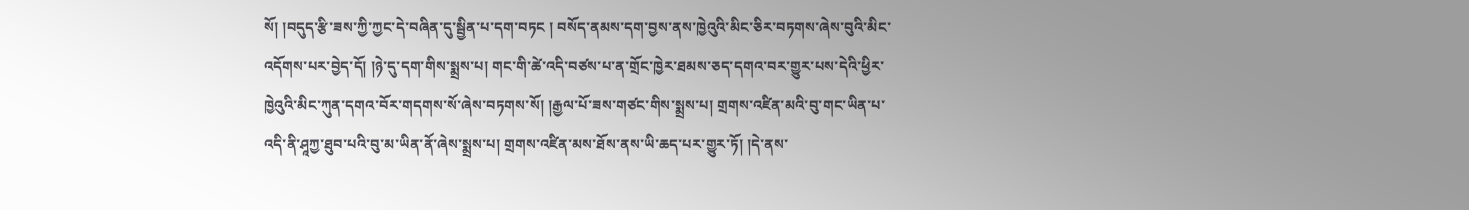སོ། །བདུད་རྩི་ཟས་ཀྱི་ཀྱང་དེ་བཞིན་དུ་སྦྱིན་པ་དག་བཏང ། བསོད་ནམས་དག་བྱས་ནས་ཁྱེའུའི་མིང་ཅིར་བཏགས་ཞེས་བུའི་མིང་འདོགས་པར་བྱེད་དོ། །ཉེ་དུ་དག་གིས་སྨྲས་པ། གང་གི་ཚེ་འདི་བཙས་པ་ན་གྲོང་ཁྱེར་ཐམས་ཅད་དགའ་བར་གྱུར་པས་དེའི་ཕྱིར་ཁྱེའུའི་མིང་ཀུན་དགའ་བོར་གདགས་སོ་ཞེས་བཏགས་སོ། །རྒྱལ་པོ་ཟས་གཙང་གིས་སྨྲས་པ། གྲགས་འཛིན་མའི་བུ་གང་ཡིན་པ་འདི་ནི་ཤཱཀྱ་ཐུབ་པའི་བུ་མ་ཡིན་ནོ་ཞེས་སྨྲས་པ། གྲགས་འཛིན་མས་ཐོས་ནས་ཡི་ཆད་པར་གྱུར་ཏོ། །དེ་ནས་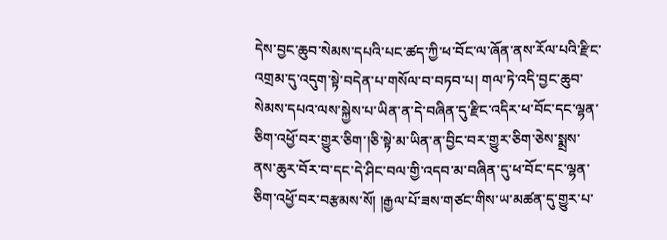དེས་བྱང་ཆུབ་སེམས་དཔའི་པང་ཚད་ཀྱི་ཕ་བོང་ལ་ཞོན་ནས་རོལ་པའི་རྫིང་འགྲམ་དུ་འདུག་སྟེ་བདེན་པ་གསོལ་བ་བཏབ་པ། གལ་ཏེ་འདི་བྱང་ཆུབ་སེམས་དཔའ་ལས་སྐྱེས་པ་ཡིན་ན་དེ་བཞིན་དུ་རྫིང་འདིར་ཕ་བོང་དང་ལྷན་ཅིག་འཕྱོ་བར་གྱུར་ཅིག་།ཅི་སྟེ་མ་ཡིན་ན་བྱིང་བར་གྱུར་ཅིག་ཅེས་སྨྲས་ནས་ཆུར་བོར་བ་དང་དེ་ཤིང་བལ་གྱི་འདབ་མ་བཞིན་དུ་ཕ་བོང་དང་ལྷན་ཅིག་འཕྱོ་བར་བརྩམས་སོ། །རྒྱལ་པོ་ཟས་གཙང་གིས་ཡ་མཚན་དུ་གྱུར་པ་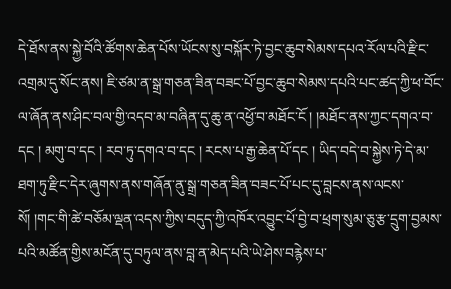དེ་ཐོས་ནས་སྐྱེ་བོའི་ཚོགས་ཆེན་པོས་ཡོངས་སུ་བསྐོར་ཏེ་བྱང་ཆུབ་སེམས་དཔའ་རོལ་པའི་རྫིང་འགྲམ་དུ་སོང་ནས། ཇི་ཙམ་ན་སྒྲ་གཅན་ཟིན་བཟང་པོ་བྱང་ཆུབ་སེམས་དཔའི་པང་ཚད་ཀྱི་ཕ་བོང་ལ་ཞོན་ནས་ཤིང་བལ་གྱི་འདབ་མ་བཞིན་དུ་ཆུ་ན་འཕྱོ་བ་མཐོང་ངོ ། །མཐོང་ནས་ཀྱང་དགའ་བ་དང ། མགུ་བ་དང ། རབ་ཏུ་དགའ་བ་དང ། རངས་པ་རྒྱ་ཆེན་པོ་དང ། ཡིད་བདེ་བ་སྐྱེས་ཏེ་དེ་མ་ཐག་ཏུ་རྫིང་དེར་ཞུགས་ནས་གཞོན་ནུ་སྒྲ་གཅན་ཟིན་བཟང་པོ་པང་དུ་བླངས་ནས་ལངས་སོ། །གང་གི་ཚེ་བཅོམ་ལྡན་འདས་ཀྱིས་བདུད་ཀྱི་འཁོར་འབྱུང་པོ་བྱེ་བ་ཕྲག་སུམ་ཅུ་རྩ་དྲུག་བྱམས་པའི་མཚོན་གྱིས་མངོན་དུ་བཏུལ་ནས་བླ་ན་མེད་པའི་ཡེ་ཤེས་བརྙེས་པ་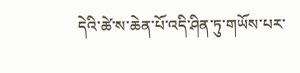དེའི་ཚེ་ས་ཆེན་པོ་འདི་ཤིན་ཏུ་གཡོས་པར་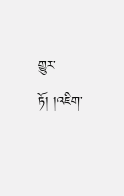གྱུར་ཏོ། །འཇིག་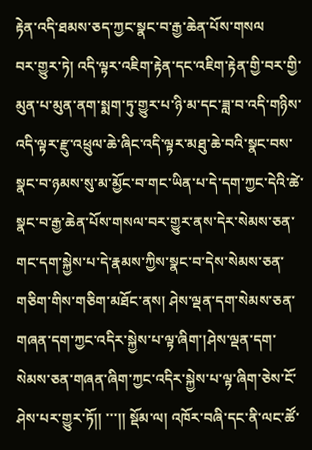རྟེན་འདི་ཐམས་ཅད་ཀྱང་སྣང་བ་རྒྱ་ཆེན་པོས་གསལ
བར་གྱུར་ཏེ། འདི་ལྟར་འཇིག་རྟེན་དང་འཇིག་རྟེན་གྱི་བར་གྱི་མུན་པ་མུན་ནག་སྨག་ཏུ་གྱུར་པ་ཉི་མ་དང་ཟླ་བ་འདི་གཉིས་འདི་ལྟར་རྫུ་འཕྲུལ་ཆེ་ཞིང་འདི་ལྟར་མཐུ་ཆེ་བའི་སྣང་བས་སྣང་བ་ཉམས་སུ་མ་མྱོང་བ་གང་ཡིན་པ་དེ་དག་ཀྱང་དེའི་ཚེ་སྣང་བ་རྒྱ་ཆེན་པོས་གསལ་བར་གྱུར་ནས་དེར་སེམས་ཅན་གང་དག་སྐྱེས་པ་དེ་རྣམས་ཀྱིས་སྣང་བ་དེས་སེམས་ཅན་གཅིག་གིས་གཅིག་མཐོང་ནས། ཤེས་ལྡན་དག་སེམས་ཅན་གཞན་དག་ཀྱང་འདིར་སྐྱེས་པ་ལྟ་ཞིག་།ཤེས་ལྡན་དག་སེམས་ཅན་གཞན་ཞིག་ཀྱང་འདིར་སྐྱེས་པ་ལྟ་ཞིག་ཅེས་ངོ་ཤེས་པར་གྱུར་ཏོ།། ་་་།། སྡོམ་ལ། འཁོར་བཞི་དང་ནི་ལང་ཚོ་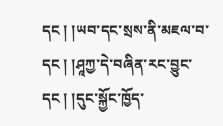དང ། །ཡབ་དང་སྲས་ནི་མཇལ་བ་དང ། །ཤཱཀྱ་དེ་བཞིན་རང་བྱུང་དང ། །དུང་སྐྱོང་ཁྱོད་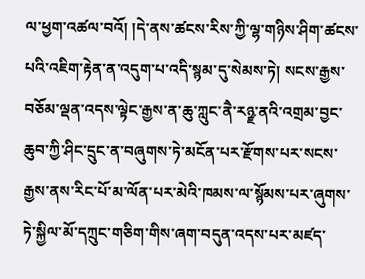ལ་ཕྱག་འཚལ་བའོ། །དེ་ནས་ཚངས་རིས་ཀྱི་ལྷ་གཉིས་ཤིག་ཚངས་པའི་འཇིག་རྟེན་ན་འདུག་པ་འདི་སྙམ་དུ་སེམས་ཏེ། སངས་རྒྱས་བཅོམ་ལྡན་འདས་ལྟེང་རྒྱས་ན་ཆུ་ཀླུང་ནཻ་རཉྫ་ནའི་འགྲམ་བྱང་ཆུབ་ཀྱི་ཤིང་དྲུང་ན་བཞུགས་ཏེ་མངོན་པར་རྫོགས་པར་སངས་རྒྱས་ནས་རིང་པོ་མ་ལོན་པར་མེའི་ཁམས་ལ་སྙོམས་པར་ཞུགས་ཏེ་སྐྱིལ་མོ་དཀྲུང་གཅིག་གིས་ཞག་བདུན་འདས་པར་མཛད་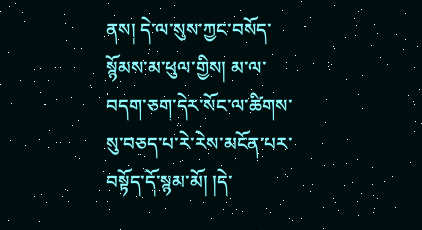ནས། དེ་ལ་སུས་ཀྱང་བསོད་སྙོམས་མ་ཕུལ་གྱིས། མ་ལ་བདག་ཅག་དེར་སོང་ལ་ཚིགས་སུ་བཅད་པ་རེ་རེས་མངོན་པར་བསྟོད་དོ་སྙམ་མོ། །དེ་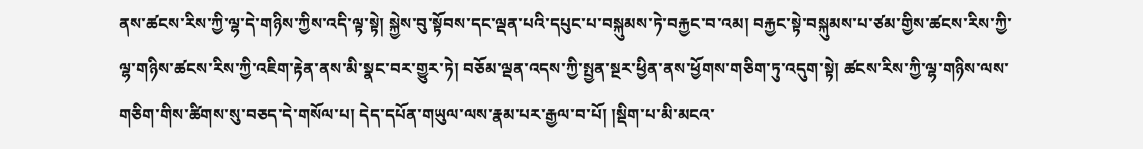ནས་ཚངས་རིས་ཀྱི་ལྷ་དེ་གཉིས་ཀྱིས་འདི་ལྟ་སྟེ། སྐྱེས་བུ་སྟོབས་དང་ལྡན་པའི་དཔུང་པ་བསྐུམས་ཏེ་བརྐྱང་བ་འམ། བརྐྱང་སྟེ་བསྐུམས་པ་ཙམ་གྱིས་ཚངས་རིས་ཀྱི་ལྷ་གཉིས་ཚངས་རིས་ཀྱི་འཇིག་རྟེན་ནས་མི་སྣང་བར་གྱུར་ཏེ། བཅོམ་ལྡན་འདས་ཀྱི་སྤྱན་སྔར་ཕྱིན་ནས་ཕྱོགས་གཅིག་ཏུ་འདུག་སྟེ། ཚངས་རིས་ཀྱི་ལྷ་གཉིས་ལས་གཅིག་གིས་ཚིགས་སུ་བཅད་དེ་གསོལ་པ། དེད་དཔོན་གཡུལ་ལས་རྣམ་པར་རྒྱལ་བ་པོ། །སྡིག་པ་མི་མངའ་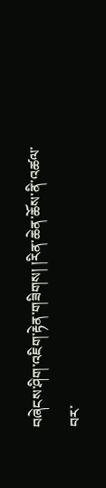བཞེངས་ཤིག་འཇིག་རྟེན་གཟིགས། །རིན་ཆེན་ཆོས་ནི་འཚལ་བར་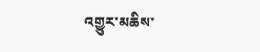འགྱུར་མཆིས་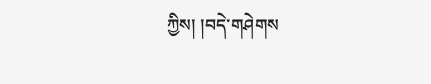ཀྱིས། །བདེ་གཤེགས